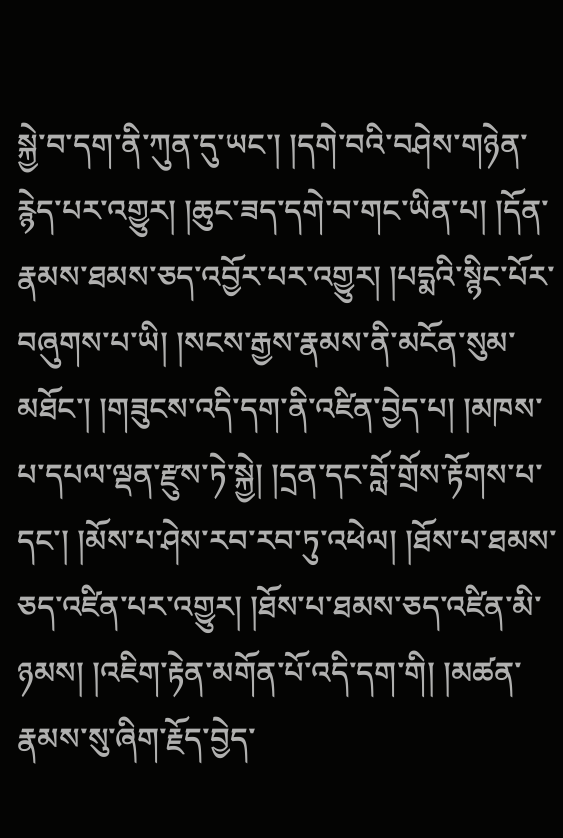སྐྱེ་བ་དག་ནི་ཀུན་དུ་ཡང་། །དགེ་བའི་བཤེས་གཉེན་རྙེད་པར་འགྱུར། །ཆུང་ཟད་དགེ་བ་གང་ཡིན་པ། །དོན་རྣམས་ཐམས་ཅད་འབྱོར་པར་འགྱུར། །པདྨའི་སྙིང་པོར་བཞུགས་པ་ཡི། །སངས་རྒྱས་རྣམས་ནི་མངོན་སུམ་མཐོང་། །གཟུངས་འདི་དག་ནི་འཛིན་བྱེད་པ། །མཁས་པ་དཔལ་ལྡན་རྫུས་ཏེ་སྐྱེ། །དྲན་དང་བློ་གྲོས་རྟོགས་པ་དང་། །མོས་པ་ཤེས་རབ་རབ་ཏུ་འཕེལ། །ཐོས་པ་ཐམས་ཅད་འཛིན་པར་འགྱུར། །ཐོས་པ་ཐམས་ཅད་འཛིན་མི་ཉམས། །འཇིག་རྟེན་མགོན་པོ་འདི་དག་གི། །མཚན་རྣམས་སུ་ཞིག་རྗོད་བྱེད་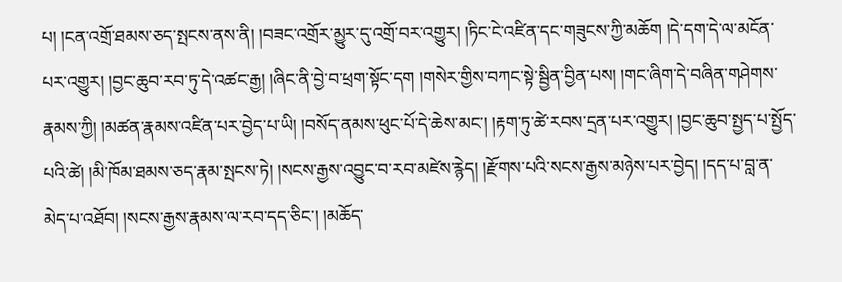པ། །ངན་འགྲོ་ཐམས་ཅད་སྤངས་ནས་ནི། །བཟང་འགྲོར་མྱུར་དུ་འགྲོ་བར་འགྱུར། །ཏིང་ངེ་འཛིན་དང་གཟུངས་ཀྱི་མཆོག །དེ་དག་དེ་ལ་མངོན་པར་འགྱུར། །བྱང་ཆུབ་རབ་ཏུ་དེ་འཚང་རྒྱ། །ཞིང་ནི་བྱེ་བ་ཕྲག་སྟོང་དག །གསེར་གྱིས་བཀང་སྟེ་སྦྱིན་བྱིན་པས། །གང་ཞིག་དེ་བཞིན་གཤེགས་རྣམས་ཀྱི། །མཚན་རྣམས་འཛིན་པར་བྱེད་པ་ཡི། །བསོད་ནམས་ཕུང་པོ་དེ་ཆེས་མང་། །རྟག་ཏུ་ཚེ་རབས་དྲན་པར་འགྱུར། །བྱང་ཆུབ་སྤྱད་པ་སྤྱོད་པའི་ཚེ། །མི་ཁོམ་ཐམས་ཅད་རྣམ་སྤངས་ཏེ། །སངས་རྒྱས་འབྱུང་བ་རབ་མཛེས་རྙེད། །རྫོགས་པའི་སངས་རྒྱས་མཉེས་པར་བྱེད། །དད་པ་བླ་ན་མེད་པ་འཐོབ། །སངས་རྒྱས་རྣམས་ལ་རབ་དད་ཅིང་། །མཆོད་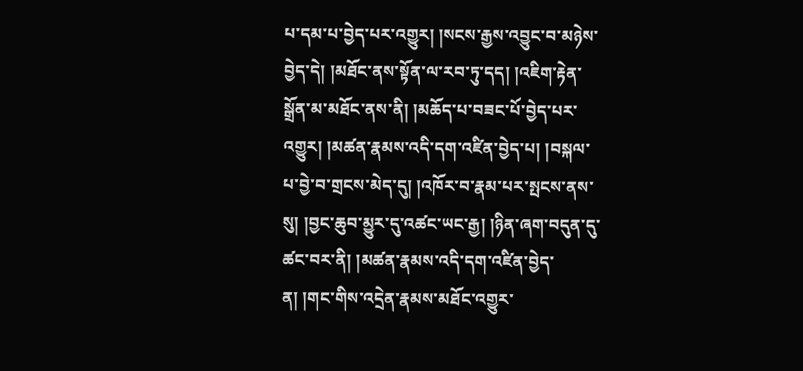པ་དམ་པ་བྱེད་པར་འགྱུར། །སངས་རྒྱས་འབྱུང་བ་མཉེས་བྱེད་དེ། །མཐོང་ནས་སྟོན་ལ་རབ་ཏུ་དད། །འཇིག་རྟེན་སྒྲོན་མ་མཐོང་ནས་ནི། །མཆོད་པ་བཟང་པོ་བྱེད་པར་འགྱུར། །མཚན་རྣམས་འདི་དག་འཛིན་བྱེད་པ། །བསྐལ་པ་བྱེ་བ་གྲངས་མེད་དུ། །འཁོར་བ་རྣམ་པར་སྤངས་ནས་སུ། །བྱང་ཆུབ་མྱུར་དུ་འཚང་ཡང་རྒྱ། །ཉིན་ཞག་བདུན་དུ་ཚང་བར་ནི། །མཚན་རྣམས་འདི་དག་འཛིན་བྱེད་ན། །གང་གིས་འདྲེན་རྣམས་མཐོང་འགྱུར་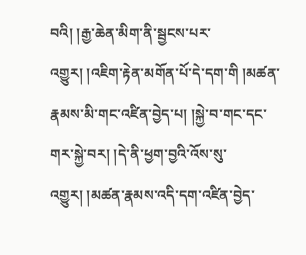བའི། །རྒྱ་ཆེན་མིག་ནི་སྦྱངས་པར་འགྱུར། །འཇིག་རྟེན་མགོན་པོ་དེ་དག་གི །མཚན་རྣམས་མི་གང་འཛིན་བྱེད་པ། །སྐྱེ་བ་གང་དང་གར་སྐྱེ་བར། །དེ་ནི་ཕྱག་བྱའི་འོས་སུ་འགྱུར། །མཚན་རྣམས་འདི་དག་འཛིན་བྱེད་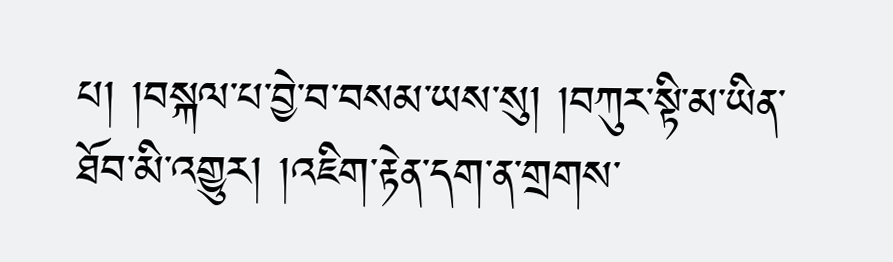པ། །བསྐལ་པ་བྱེ་བ་བསམ་ཡས་སུ། །བཀུར་སྟི་མ་ཡིན་ཐོབ་མི་འགྱུར། །འཇིག་རྟེན་དག་ན་གྲགས་